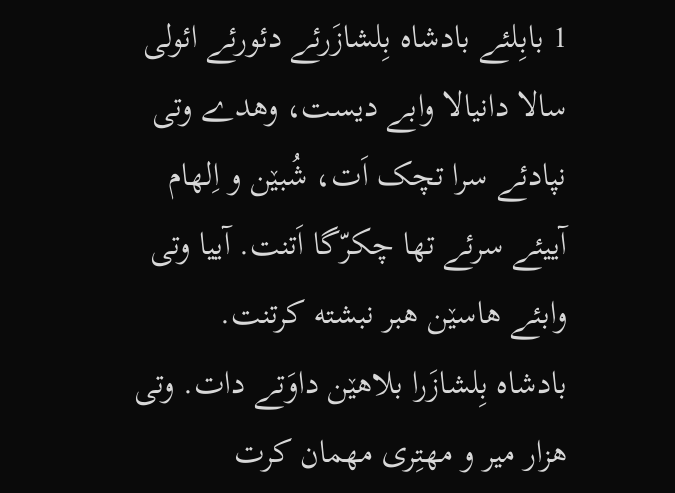1 بابِلئے بادشاه بِلشازَرئے دئورئے ائولی سالا دانیالا وابے دیست، وهدے وتی نپادئے سرا تچک اَت، شُبێن و اِلهام آییئے سرئے تها چکرّگا اَتنت. آییا وتی وابئے هاسێن هبر نبشته کرتنت.
بادشاه بِلشازَرا بلاهێن داوَتے دات. وتی هزار میر و مهتِری مهمان کرت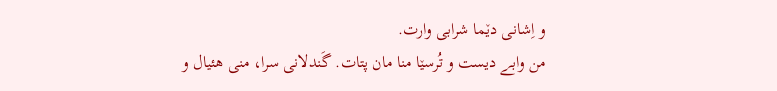و اِشانی دێما شرابی وارت.
من وابے دیست و تُرسێا منا مان پتات. گَندلانی سرا، منی هئیال و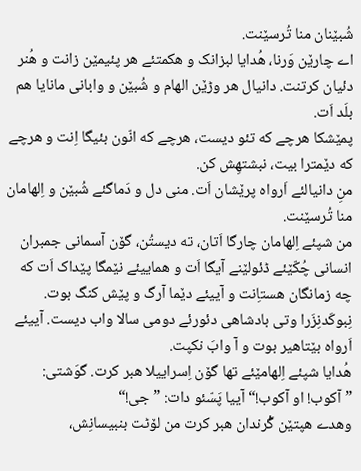شُبێنان منا تُرسێنت.
اے چارێن وَرنا، هُدایا لبزانک و هکمتئے هر پئیمێن زانت و هُنر دئیان کرتنت. دانیال هر وڑێن الهام و شُبێن و وابانی مانایا هم بلَد اَت.
پمێشکا هرچے که تئو دیست، هرچے که انّون بئیگا اِنت و هرچے که دێمترا بیت، نبشتهِش کن.
منِ دانیالئے اَرواه پرێشان اَت. منی دل و دَماگئے شُبێن و اِلهامان منا تُرسێنت.
من شپئے اِلهامان چارگا اَتان، ته دیستُن، گۆن آسمانی جمبران انسانی چُکّێئے ڈئولێنے آیگا اَت و هماییئے نێمگا پێداک اَت که چه زمانگان هستاِنت و آییئے دێما آرگ و پێش کنگ بوت.
نِبوکَدنِزَرا وتی بادشاهی دئورئے دومی سالا واب دیست. آییئے اَرواه بێتاهیر بوت و آ وابَ نکپت.
هُدایا شپئے اِلهامێئے تها گۆن اِسراییلا هبر کرت. گوَشتی: ”آکوب! او آکوب!“ آییا پَسّئو دات: ”جی!“
وهدے هپتێن گْرندان هبر کرت من لۆٹت بنبیسانِش،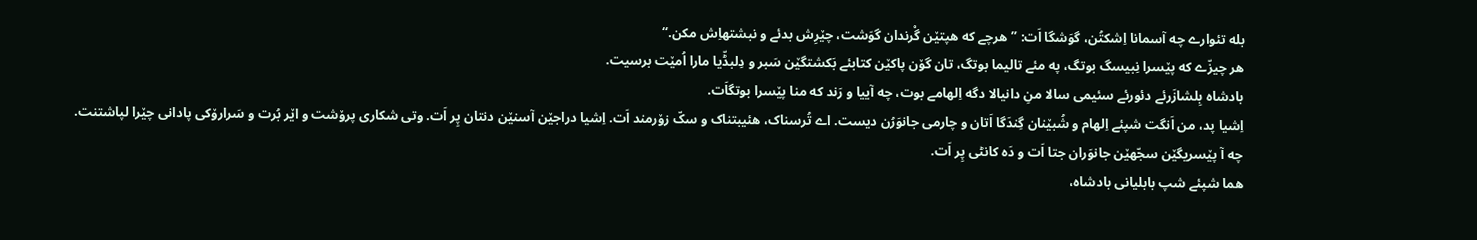بله تئوارے چه آسمانا اِشکتُن، گوَشگا اَت: ”هرچے که هپتێن گْرندان گوَشت، چێرِش بدئے و نبشتهاِش مکن.“
هر چیزّے که پێسرا نِبیسگ بوتگ، په مئے تالیما بوتگ، تان گۆن پاکێن کتابئے بَکشتگێن سَبر و دِلبڈّیا مارا اُمێت برسیت.
بادشاه بِلشازَرئے دئورئے سئیمی سالا منِ دانیالا دگه اِلهامے بوت، چه آییا و رَند که منا پێسرا بوتگاَت.
اِشیا پد، من اَنگت شپئے اِلهام و شُبێنان گِندَگا اَتان و چارمی جانوَرُن دیست. اے تُرسناک، هئیبتناک و سکّ زۆرمند اَت. اِشیا دراجێن آسنێن دنتان پِر اَت. وتی شکاری پرۆشت و اێر بُرت و سَرارۆکی پادانی چێرا لپاشتنت. چه آ پێسریگێن سجّهێن جانوَران جتا اَت و دَه کانٹی پِر اَت.
هما شپئے شپ بابلیانی بادشاه،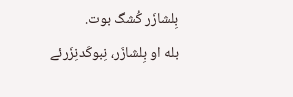بِلشازَر کُشگ بوت.
بله او بِلشازَر، نِبوکَدنِزَرئے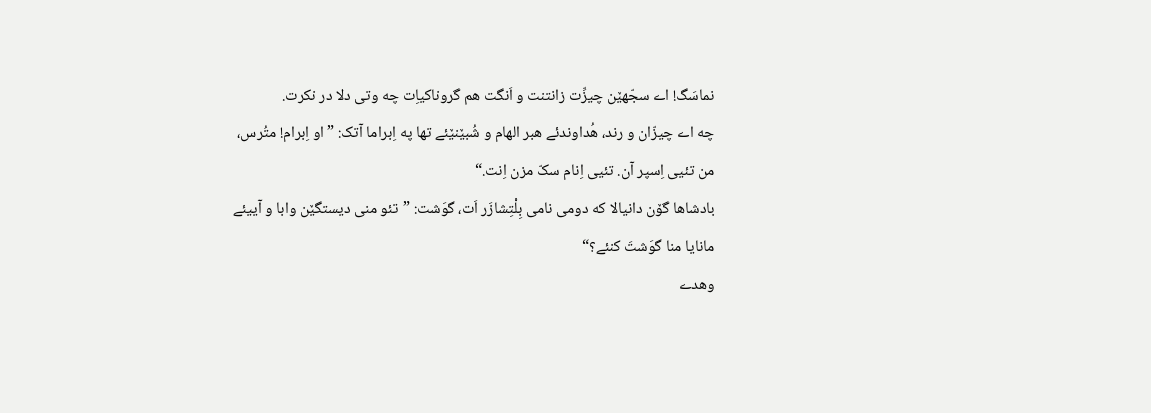نماسَگ! اے سجّهێن چیزِّت زانتنت و اَنگت هم گروناکیاِت چه وتی دلا در نکرت.
چه اے چیزّان و رند، هُداوندئے هبر الهام و شُبێنێئے تها په اِبراما آتک: ”او اِبرام! متُرس، من تئیی اِسپر آن. تئیی اِنام سکّ مزن اِنت.“
بادشاها گۆن دانیالا که دومی نامی بِلْتِشازَر اَت، گوَشت: ”تئو منی دیستگێن وابا و آییئے مانایا منا گوَشتَ کنئے؟“
وهدے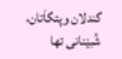گندلان وپتگاَتان، شُبێنانی تها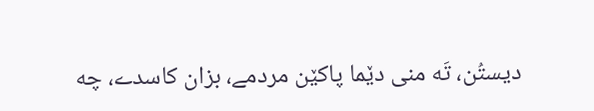دیستُن، تَه منی دێما پاکێن مردمے، بزان کاسدے، چه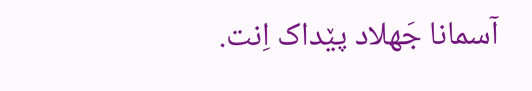آسمانا جَهلاد پێداک اِنت.